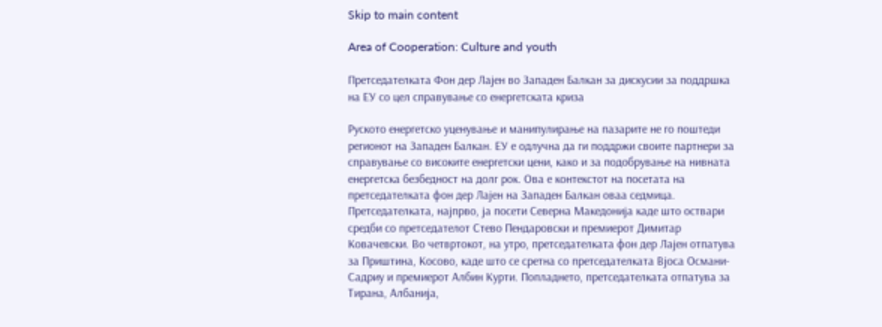Skip to main content

Area of Cooperation: Culture and youth

Претседателката Фон дер Лајен во Западен Балкан за дискусии за поддршка на ЕУ со цел справување со енергетската криза

Руското енергетско уценување и манипулирање на пазарите не го поштеди регионот на Западен Балкан. ЕУ е одлучна да ги поддржи своите партнери за справување со високите енергетски цени, како и за подобрување на нивната енергетска безбедност на долг рок. Ова е контекстот на посетата на претседателката фон дер Лајен на Западен Балкан оваа седмица. Претседателката, најпрво, ја посети Северна Македонија каде што оствари средби со претседателот Стево Пендаровски и премиерот Димитар Ковачевски. Во четвртокот, на утро, претседателката фон дер Лајен отпатува за Приштина, Косово, каде што се сретна со претседателката Вјоса Османи-Садриу и премиерот Албин Курти. Попладнето, претседателката отпатува за Тирана, Албанија,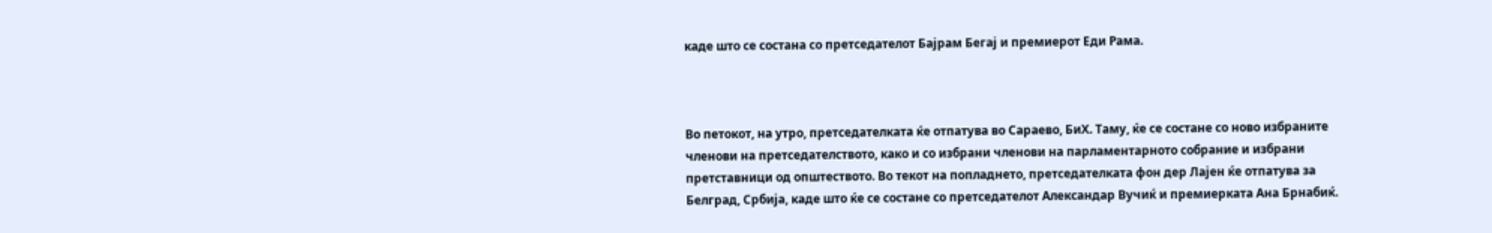каде што се состана со претседателот Бајрам Бегај и премиерот Еди Рама.



Во петокот, на утро, претседателката ќе отпатува во Сараево, БиХ. Таму, ќе се состане со ново избраните членови на претседателството, како и со избрани членови на парламентарното собрание и избрани претставници од општеството. Во текот на попладнето, претседателката фон дер Лајен ќе отпатува за Белград, Србија, каде што ќе се состане со претседателот Александар Вучиќ и премиерката Ана Брнабиќ.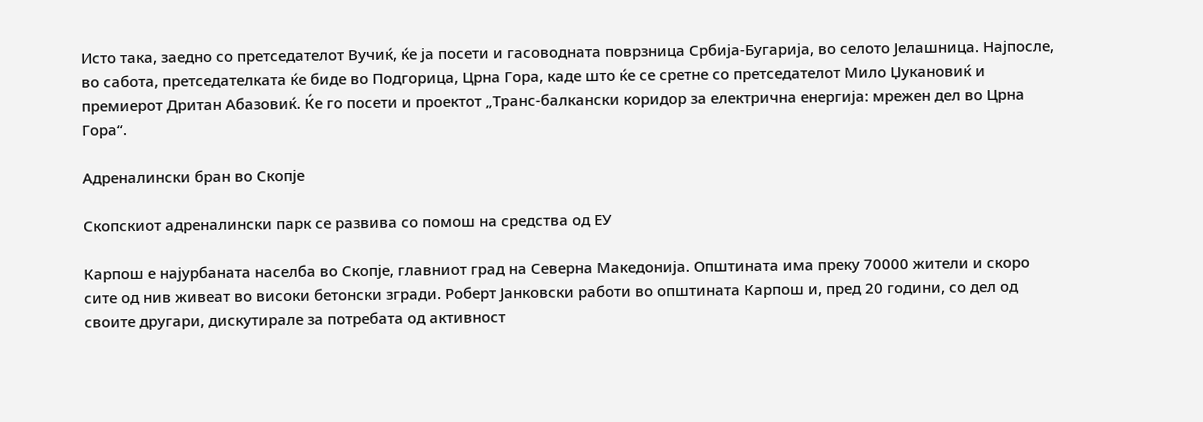Исто така, заедно со претседателот Вучиќ, ќе ја посети и гасоводната поврзница Србија-Бугарија, во селото Јелашница. Најпосле, во сабота, претседателката ќе биде во Подгорица, Црна Гора, каде што ќе се сретне со претседателот Мило Џукановиќ и премиерот Дритан Абазовиќ. Ќе го посети и проектот „Транс-балкански коридор за електрична енергија: мрежен дел во Црна Гора“.

Адреналински бран во Скопје

Скопскиот адреналински парк се развива со помош на средства од ЕУ

Карпош е најурбаната населба во Скопје, главниот град на Северна Македонија. Општината има преку 70000 жители и скоро сите од нив живеат во високи бетонски згради. Роберт Јанковски работи во општината Карпош и, пред 20 години, со дел од своите другари, дискутирале за потребата од активност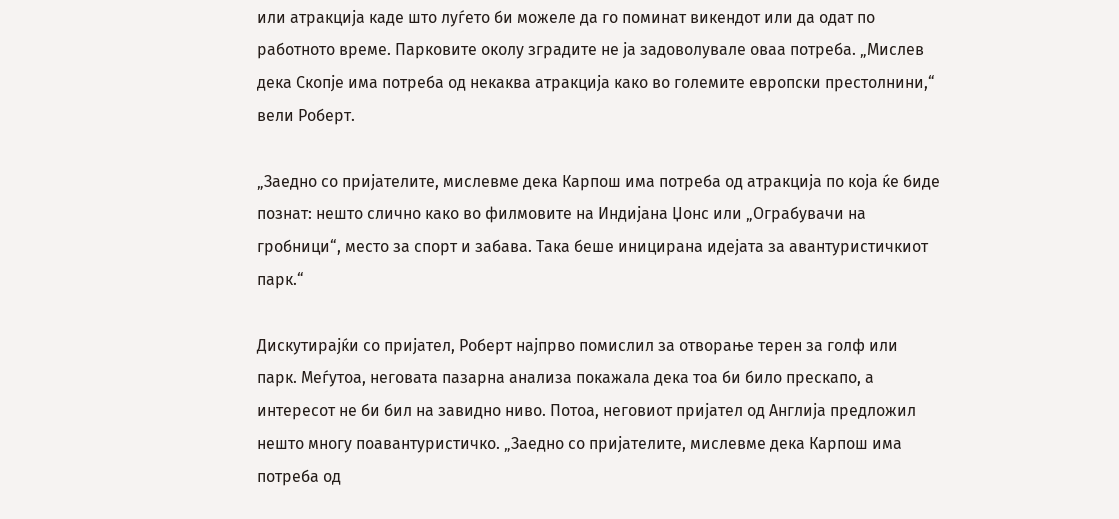или атракција каде што луѓето би можеле да го поминат викендот или да одат по работното време. Парковите околу зградите не ја задоволувале оваа потреба. „Мислев дека Скопје има потреба од некаква атракција како во големите европски престолнини,“ вели Роберт.

„Заедно со пријателите, мислевме дека Карпош има потреба од атракција по која ќе биде познат: нешто слично како во филмовите на Индијана Џонс или „Ограбувачи на гробници“, место за спорт и забава. Така беше иницирана идејата за авантуристичкиот парк.“

Дискутирајќи со пријател, Роберт најпрво помислил за отворање терен за голф или парк. Меѓутоа, неговата пазарна анализа покажала дека тоа би било прескапо, а интересот не би бил на завидно ниво. Потоа, неговиот пријател од Англија предложил нешто многу поавантуристичко. „Заедно со пријателите, мислевме дека Карпош има потреба од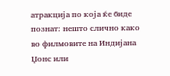атракција по која ќе биде познат: нешто слично како во филмовите на Индијана Џонс или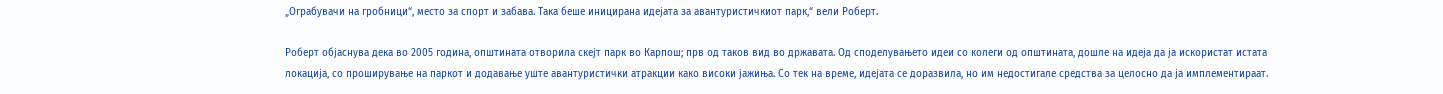„Ограбувачи на гробници“, место за спорт и забава. Така беше иницирана идејата за авантуристичкиот парк,“ вели Роберт.

Роберт објаснува дека во 2005 година, општината отворила скејт парк во Карпош; прв од таков вид во државата. Од споделувањето идеи со колеги од општината, дошле на идеја да ја искористат истата локација, со проширување на паркот и додавање уште авантуристички атракции како високи јажиња. Со тек на време, идејата се доразвила, но им недостигале средства за целосно да ја имплементираат.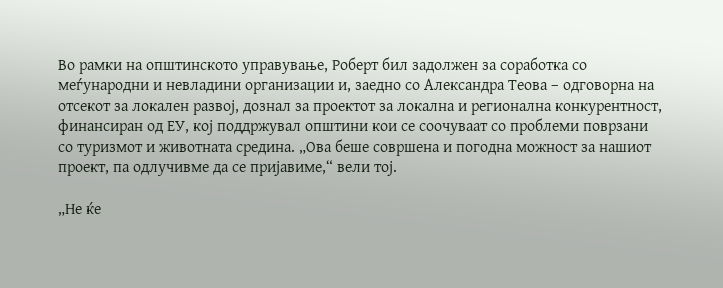Во рамки на општинското управување, Роберт бил задолжен за соработка со меѓународни и невладини организации и, заедно со Александра Теова – одговорна на отсекот за локален развој, дознал за проектот за локална и регионална конкурентност, финансиран од ЕУ, кој поддржувал општини кои се соочуваат со проблеми поврзани со туризмот и животната средина. „Ова беше совршена и погодна можност за нашиот проект, па одлучивме да се пријавиме,“ вели тој.

„Не ќе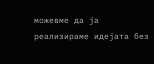можевме да ја реализираме идејата без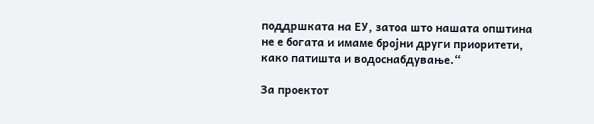поддршката на ЕУ, затоа што нашата општина не е богата и имаме бројни други приоритети, како патишта и водоснабдување.“

За проектот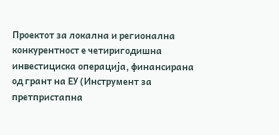Проектот за локална и регионална конкурентност е четиригодишна инвестициска операција, финансирана од грант на ЕУ (Инструмент за претпристапна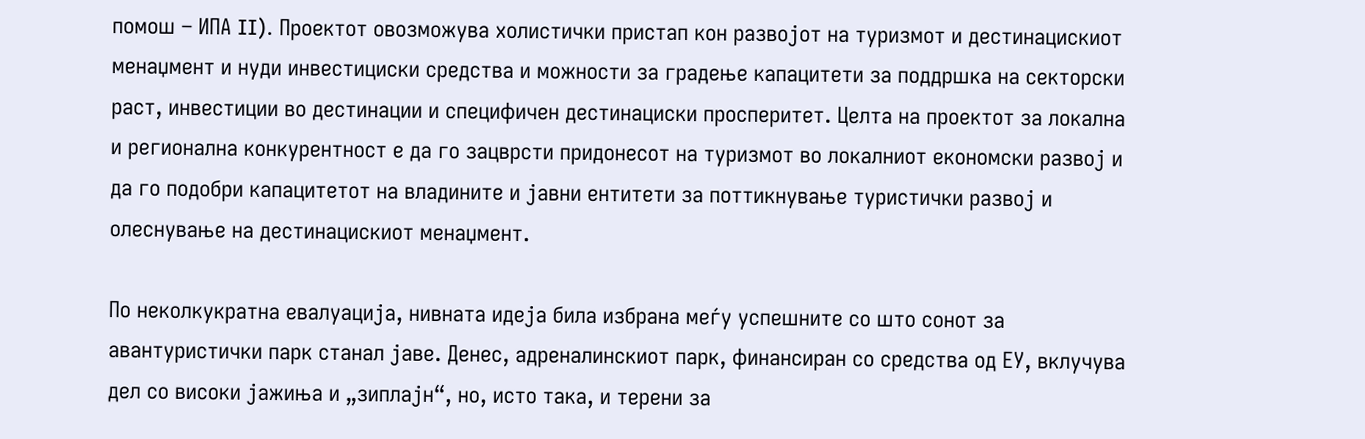помош – ИПА II). Проектот овозможува холистички пристап кон развојот на туризмот и дестинацискиот менаџмент и нуди инвестициски средства и можности за градење капацитети за поддршка на секторски раст, инвестиции во дестинации и специфичен дестинациски просперитет. Целта на проектот за локална и регионална конкурентност е да го зацврсти придонесот на туризмот во локалниот економски развој и да го подобри капацитетот на владините и јавни ентитети за поттикнување туристички развој и олеснување на дестинацискиот менаџмент.

По неколкукратна евалуација, нивната идеја била избрана меѓу успешните со што сонот за авантуристички парк станал јаве. Денес, адреналинскиот парк, финансиран со средства од ЕУ, вклучува дел со високи јажиња и „зиплајн“, но, исто така, и терени за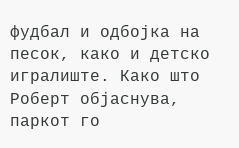фудбал и одбојка на песок, како и детско игралиште. Како што Роберт објаснува, паркот го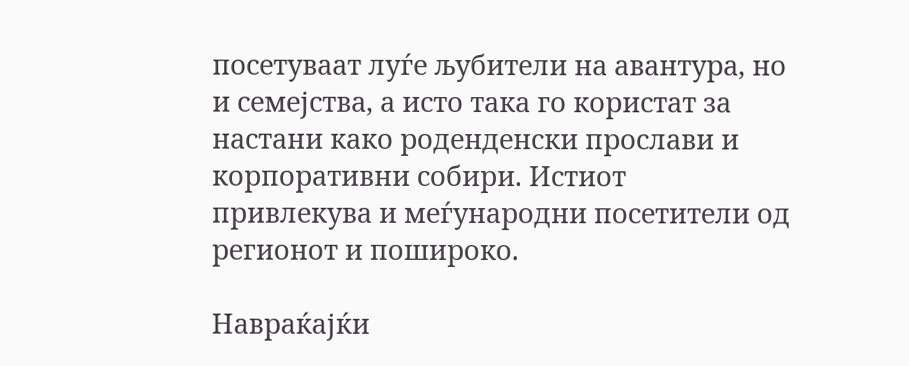посетуваат луѓе љубители на авантура, но и семејства, а исто така го користат за настани како роденденски прослави и корпоративни собири. Истиот привлекува и меѓународни посетители од регионот и пошироко.

Навраќајќи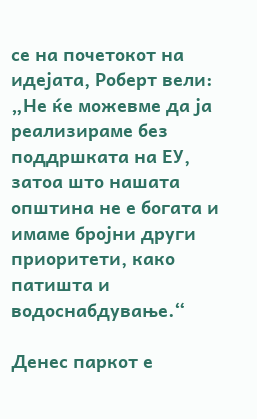се на почетокот на идејата, Роберт вели: „Не ќе можевме да ја реализираме без поддршката на ЕУ, затоа што нашата општина не е богата и имаме бројни други приоритети, како патишта и водоснабдување.“

Денес паркот е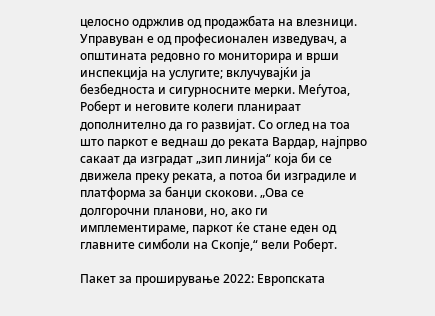целосно одржлив од продажбата на влезници. Управуван е од професионален изведувач, а општината редовно го мониторира и врши инспекција на услугите; вклучувајќи ја безбедноста и сигурносните мерки. Меѓутоа, Роберт и неговите колеги планираат дополнително да го развијат. Со оглед на тоа што паркот е веднаш до реката Вардар, најпрво сакаат да изградат „зип линија“ која би се движела преку реката, а потоа би изградиле и платформа за банџи скокови. „Ова се долгорочни планови, но, ако ги имплементираме, паркот ќе стане еден од главните симболи на Скопје,“ вели Роберт.

Пакет за проширување 2022: Европската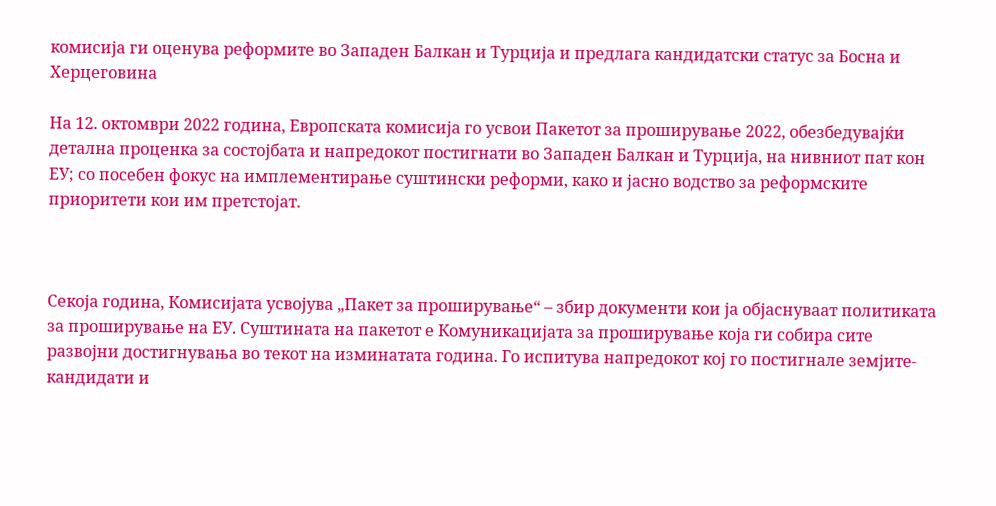комисија ги оценува реформите во Западен Балкан и Турција и предлага кандидатски статус за Босна и Херцеговина

На 12. октомври 2022 година, Европската комисија го усвои Пакетот за проширување 2022, обезбедувајќи детална проценка за состојбата и напредокот постигнати во Западен Балкан и Турција, на нивниот пат кон ЕУ; со посебен фокус на имплементирање суштински реформи, како и јасно водство за реформските приоритети кои им претстојат.



Секоја година, Комисијата усвојува „Пакет за проширување“ – збир документи кои ја објаснуваат политиката за проширување на ЕУ. Суштината на пакетот е Комуникацијата за проширување која ги собира сите развојни достигнувања во текот на изминатата година. Го испитува напредокот кој го постигнале земјите-кандидати и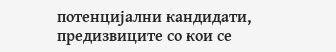потенцијални кандидати, предизвиците со кои се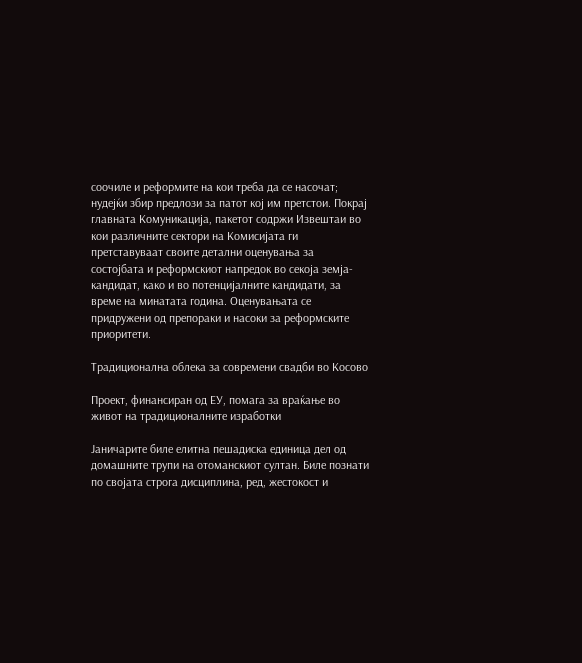соочиле и реформите на кои треба да се насочат; нудејќи збир предлози за патот кој им претстои. Покрај главната Комуникација, пакетот содржи Извештаи во кои различните сектори на Комисијата ги претставуваат своите детални оценувања за состојбата и реформскиот напредок во секоја земја-кандидат, како и во потенцијалните кандидати, за време на минатата година. Оценувањата се придружени од препораки и насоки за реформските приоритети.

Традиционална облека за современи свадби во Косово

Проект, финансиран од ЕУ, помага за враќање во живот на традиционалните изработки

Јаничарите биле елитна пешадиска единица дел од домашните трупи на отоманскиот султан. Биле познати по својата строга дисциплина, ред, жестокост и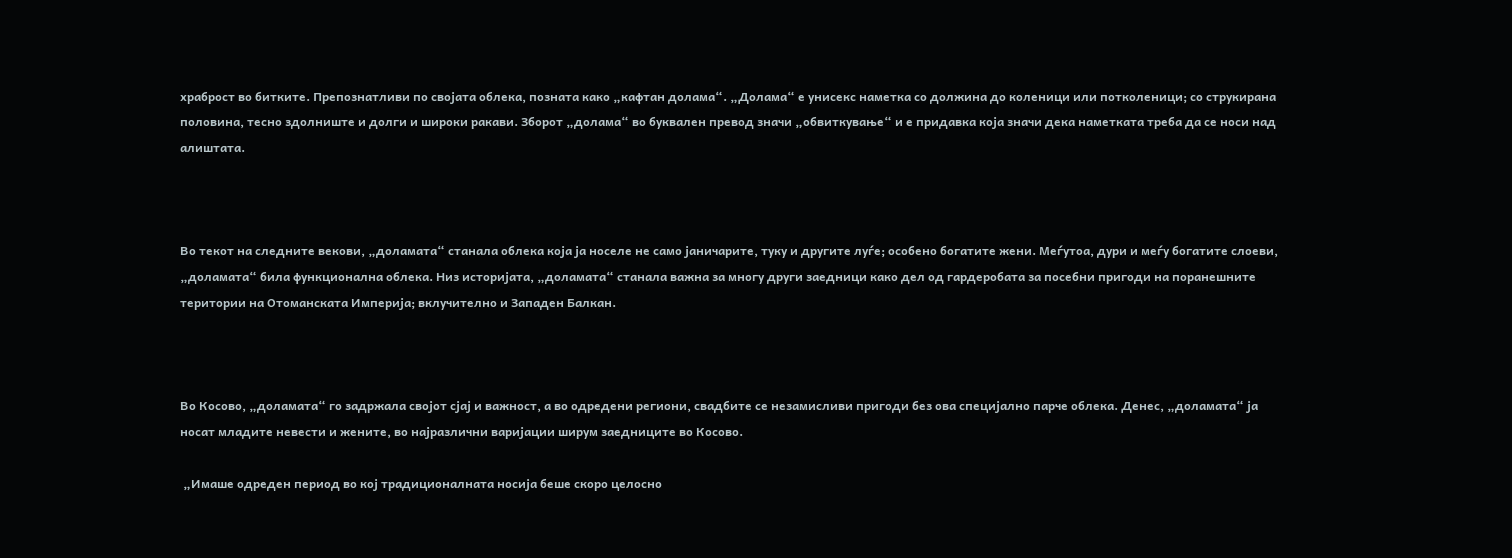храброст во битките. Препознатливи по својата облека, позната како „кафтан долама“. „Долама“ е унисекс наметка со должина до коленици или потколеници; со струкирана половина, тесно здолниште и долги и широки ракави. Зборот „долама“ во буквален превод значи „обвиткување“ и е придавка која значи дека наметката треба да се носи над алиштата.



Во текот на следните векови, „доламата“ станала облека која ја носеле не само јаничарите, туку и другите луѓе; особено богатите жени. Меѓутоа, дури и меѓу богатите слоеви, „доламата“ била функционална облека. Низ историјата, „доламата“ станала важна за многу други заедници како дел од гардеробата за посебни пригоди на поранешните територии на Отоманската Империја; вклучително и Западен Балкан.



Во Косово, „доламата“ го задржала својот сјај и важност, а во одредени региони, свадбите се незамисливи пригоди без ова специјално парче облека. Денес, „доламата“ ја носат младите невести и жените, во најразлични варијации ширум заедниците во Косово.

 „Имаше одреден период во кој традиционалната носија беше скоро целосно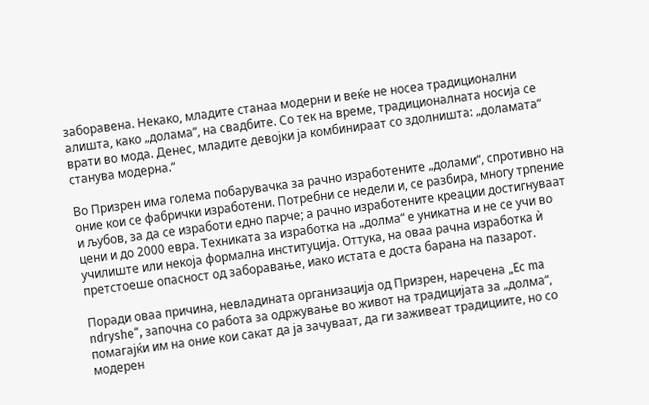заборавена. Некако, младите станаа модерни и веќе не носеа традиционални алишта, како „долама“, на свадбите. Со тек на време, традиционалната носија се врати во мода. Денес, младите девојки ја комбинираат со здолништа: „доламата“ станува модерна.“

Во Призрен има голема побарувачка за рачно изработените „долами“, спротивно на оние кои се фабрички изработени. Потребни се недели и, се разбира, многу трпение и љубов, за да се изработи едно парче; а рачно изработените креации достигнуваат цени и до 2000 евра. Техниката за изработка на „долма“ е уникатна и не се учи во училиште или некоја формална институција. Оттука, на оваа рачна изработка ѝ претстоеше опасност од заборавање, иако истата е доста барана на пазарот.

Поради оваа причина, невладината организација од Призрен, наречена „Ec ma ndryshe“, започна со работа за одржување во живот на традицијата за „долма“, помагајќи им на оние кои сакат да ја зачуваат, да ги заживеат традициите, но со модерен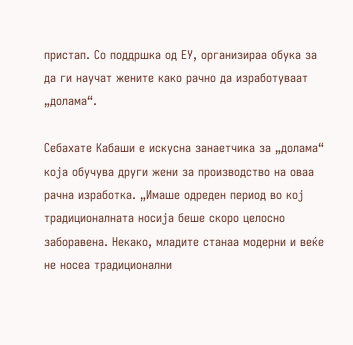пристап. Со поддршка од ЕУ, организираа обука за да ги научат жените како рачно да изработуваат „долама“.

Себахате Кабаши е искусна занаетчика за „долама“ која обучува други жени за производство на оваа рачна изработка. „Имаше одреден период во кој традиционалната носија беше скоро целосно заборавена. Некако, младите станаа модерни и веќе не носеа традиционални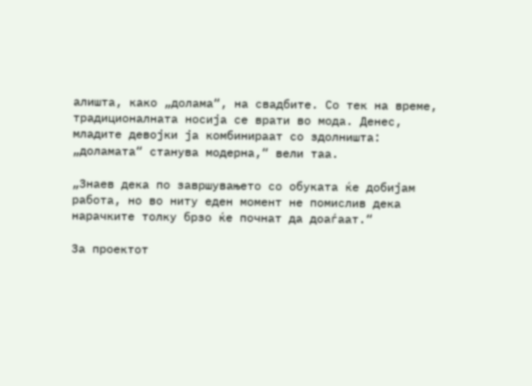алишта, како „долама“, на свадбите. Со тек на време, традиционалната носија се врати во мода. Денес, младите девојки ја комбинираат со здолништа: „доламата“ станува модерна,“ вели таа.

„Знаев дека по завршувањето со обуката ќе добијам работа, но во ниту еден момент не помислив дека нарачките толку брзо ќе почнат да доаѓаат.“

За проектот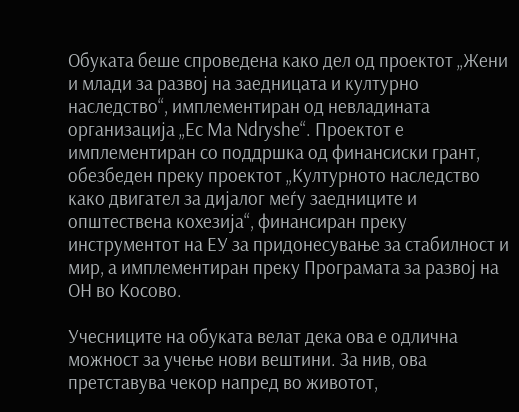Обуката беше спроведена како дел од проектот „Жени и млади за развој на заедницата и културно наследство“, имплементиран од невладината организација „Ec Ma Ndryshe“. Проектот е имплементиран со поддршка од финансиски грант, обезбеден преку проектот „Културното наследство како двигател за дијалог меѓу заедниците и општествена кохезија“, финансиран преку инструментот на ЕУ за придонесување за стабилност и мир, а имплементиран преку Програмата за развој на ОН во Косово.

Учесниците на обуката велат дека ова е одлична можност за учење нови вештини. За нив, ова претставува чекор напред во животот,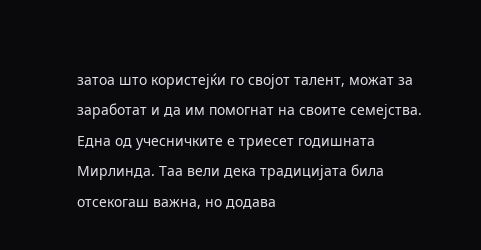затоа што користејќи го својот талент, можат за заработат и да им помогнат на своите семејства. Една од учесничките е триесет годишната Мирлинда. Таа вели дека традицијата била отсекогаш важна, но додава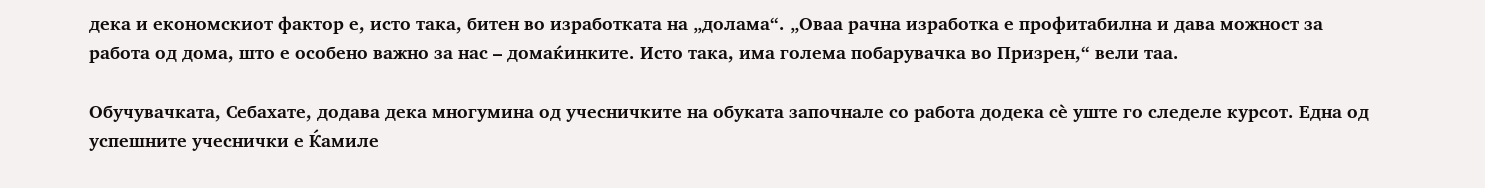дека и економскиот фактор е, исто така, битен во изработката на „долама“. „Оваа рачна изработка е профитабилна и дава можност за работа од дома, што е особено важно за нас – домаќинките. Исто така, има голема побарувачка во Призрен,“ вели таа.

Обучувачката, Себахате, додава дека многумина од учесничките на обуката започнале со работа додека сè уште го следеле курсот. Една од успешните учеснички е Ќамиле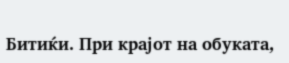Битиќи. При крајот на обуката,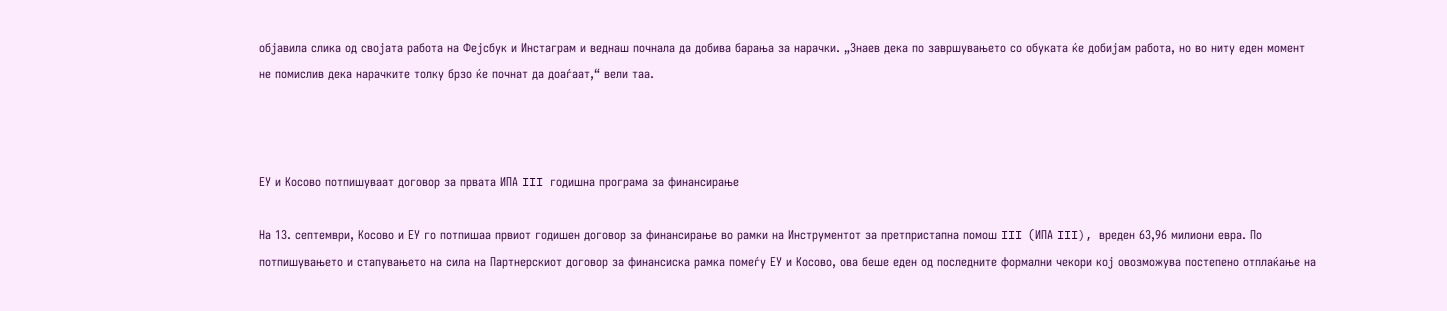објавила слика од својата работа на Фејсбук и Инстаграм и веднаш почнала да добива барања за нарачки. „Знаев дека по завршувањето со обуката ќе добијам работа, но во ниту еден момент не помислив дека нарачките толку брзо ќе почнат да доаѓаат,“ вели таа.



ЕУ и Косово потпишуваат договор за првата ИПА III годишна програма за финансирање

На 13. септември, Косово и ЕУ го потпишаа првиот годишен договор за финансирање во рамки на Инструментот за претпристапна помош III (ИПА III), вреден 63,96 милиони евра. По потпишувањето и стапувањето на сила на Партнерскиот договор за финансиска рамка помеѓу ЕУ и Косово, ова беше еден од последните формални чекори кој овозможува постепено отплаќање на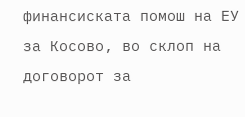финансиската помош на ЕУ за Косово, во склоп на договорот за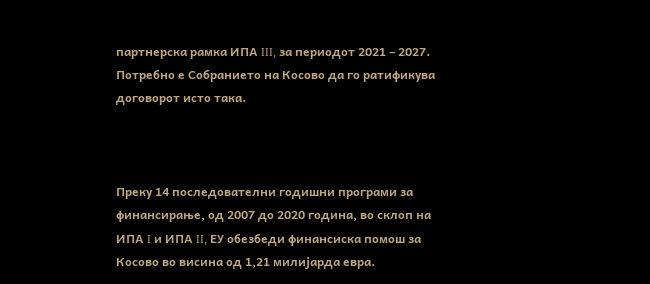партнерска рамка ИПА III, за периодот 2021 – 2027. Потребно е Собранието на Косово да го ратификува договорот исто така.



Преку 14 последователни годишни програми за финансирање, од 2007 до 2020 година, во склоп на ИПА I и ИПА II, ЕУ обезбеди финансиска помош за Косово во висина од 1,21 милијарда евра.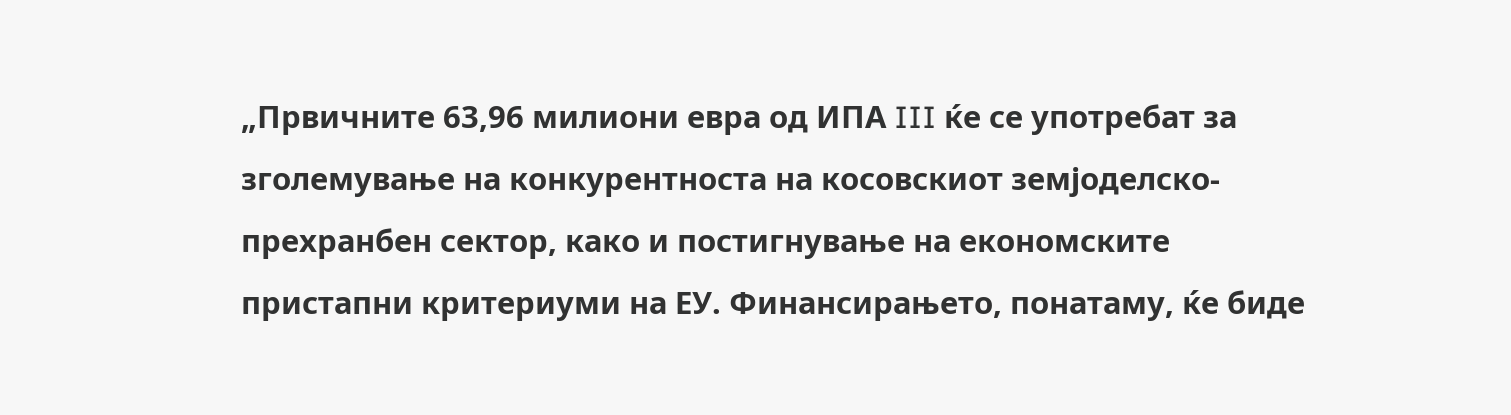„Првичните 63,96 милиони евра од ИПА III ќе се употребат за зголемување на конкурентноста на косовскиот земјоделско-прехранбен сектор, како и постигнување на економските пристапни критериуми на ЕУ. Финансирањето, понатаму, ќе биде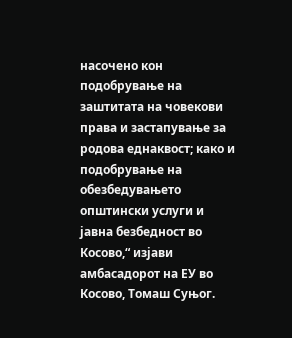насочено кон подобрување на заштитата на човекови права и застапување за родова еднаквост; како и подобрување на обезбедувањето општински услуги и јавна безбедност во Косово,“ изјави амбасадорот на ЕУ во Косово, Томаш Суњог.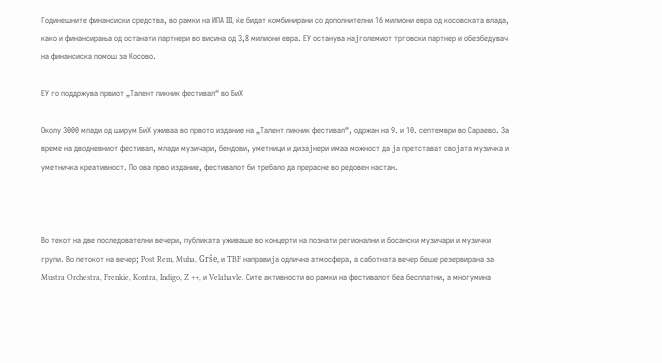Годинешните финансиски средства, во рамки на ИПА III, ќе бидат комбинирани со дополнителни 16 милиони евра од косовската влада, како и финансирања од останати партнери во висина од 3,8 милиони евра. ЕУ останува најголемиот трговски партнер и обезбедувач на финансиска помош за Косово.

ЕУ го поддржува првиот „Талент пикник фестивал“ во БиХ

Околу 3000 млади од ширум БиХ уживаа во првото издание на „Талент пикник фестивал“, одржан на 9. и 10. септември во Сараево. За време на дводневниот фестивал, млади музичари, бендови, уметници и дизајнери имаа можност да ја претстават својата музичка и уметничка креативност. По ова прво издание, фестивалот би требало да прерасне во редовен настан.



Во текот на две последователни вечери, публиката уживаше во концерти на познати регионални и босански музичари и музички групи. Во петокот на вечер; Post Rem, Muha, Grše, и TBF направија одлична атмосфера, а саботната вечер беше резервирана за Mustra Orchestra, Frenkie, Kontra, Indigo, Z ++, и Velahavle. Сите активности во рамки на фестивалот беа бесплатни, а многумина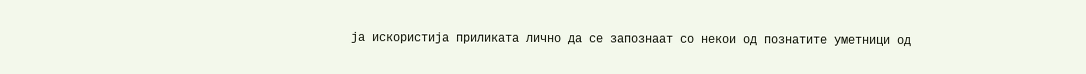ја искористија приликата лично да се запознаат со некои од познатите уметници од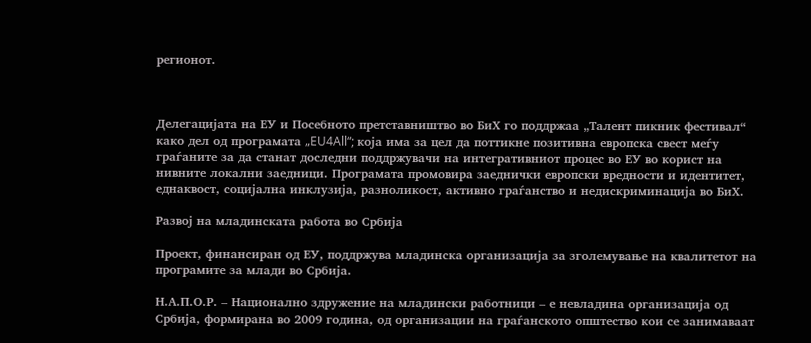регионот.



Делегацијата на ЕУ и Посебното претставништво во БиХ го поддржаа „Талент пикник фестивал“ како дел од програмата „EU4All“; која има за цел да поттикне позитивна европска свест меѓу граѓаните за да станат доследни поддржувачи на интегративниот процес во ЕУ во корист на нивните локални заедници. Програмата промовира заеднички европски вредности и идентитет, еднаквост, социјална инклузија, разноликост, активно граѓанство и недискриминација во БиХ.

Развој на младинската работа во Србија

Проект, финансиран од ЕУ, поддржува младинска организација за зголемување на квалитетот на програмите за млади во Србија.

Н.А.П.О.Р. – Национално здружение на младински работници – е невладина организација од Србија, формирана во 2009 година, од организации на граѓанското општество кои се занимаваат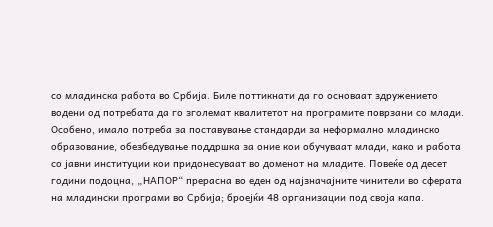со младинска работа во Србија. Биле поттикнати да го основаат здружението водени од потребата да го зголемат квалитетот на програмите поврзани со млади. Особено, имало потреба за поставување стандарди за неформално младинско образование, обезбедување поддршка за оние кои обучуваат млади, како и работа со јавни институции кои придонесуваат во доменот на младите. Повеќе од десет години подоцна, „НАПОР“ прерасна во еден од најзначајните чинители во сферата на младински програми во Србија; броејќи 48 организации под своја капа.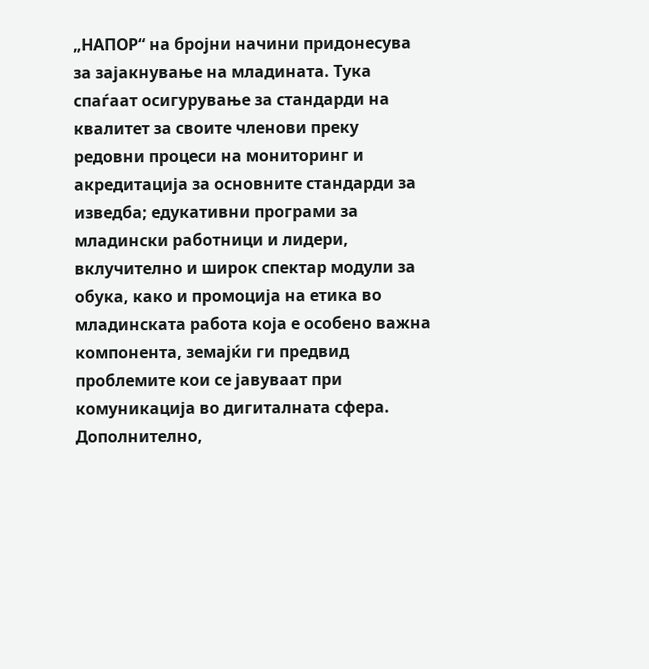„НАПОР“ на бројни начини придонесува за зајакнување на младината. Тука спаѓаат осигурување за стандарди на квалитет за своите членови преку редовни процеси на мониторинг и акредитација за основните стандарди за изведба; едукативни програми за младински работници и лидери, вклучително и широк спектар модули за обука, како и промоција на етика во младинската работа која е особено важна компонента, земајќи ги предвид проблемите кои се јавуваат при комуникација во дигиталната сфера. Дополнително,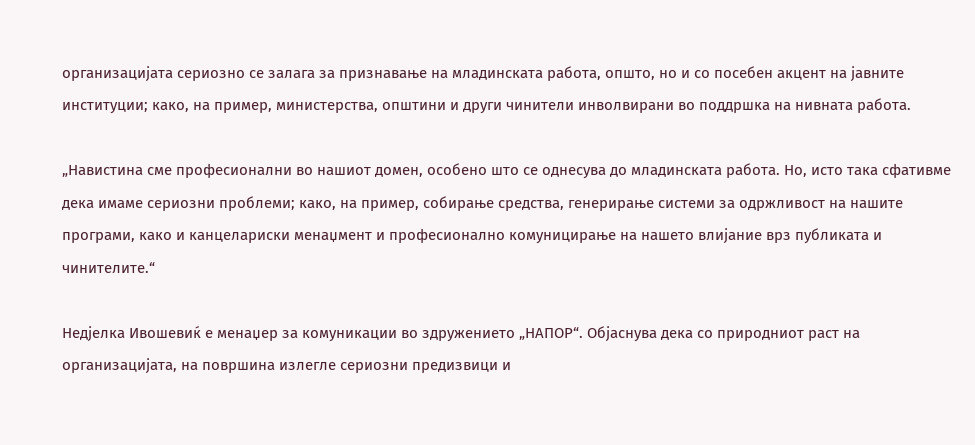организацијата сериозно се залага за признавање на младинската работа, општо, но и со посебен акцент на јавните институции; како, на пример, министерства, општини и други чинители инволвирани во поддршка на нивната работа.

„Навистина сме професионални во нашиот домен, особено што се однесува до младинската работа. Но, исто така сфативме дека имаме сериозни проблеми; како, на пример, собирање средства, генерирање системи за одржливост на нашите програми, како и канцелариски менаџмент и професионално комуницирање на нашето влијание врз публиката и чинителите.“

Недјелка Ивошевиќ е менаџер за комуникации во здружението „НАПОР“. Објаснува дека со природниот раст на организацијата, на површина излегле сериозни предизвици и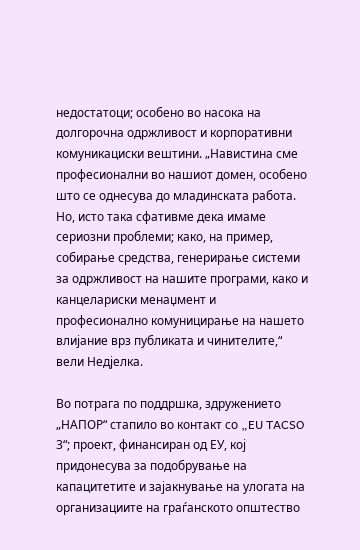недостатоци; особено во насока на долгорочна одржливост и корпоративни комуникациски вештини. „Навистина сме професионални во нашиот домен, особено што се однесува до младинската работа. Но, исто така сфативме дека имаме сериозни проблеми; како, на пример, собирање средства, генерирање системи за одржливост на нашите програми, како и канцелариски менаџмент и професионално комуницирање на нашето влијание врз публиката и чинителите,“ вели Недјелка.

Во потрага по поддршка, здружението „НАПОР“ стапило во контакт со „EU TACSO 3“; проект, финансиран од ЕУ, кој придонесува за подобрување на капацитетите и зајакнување на улогата на организациите на граѓанското општество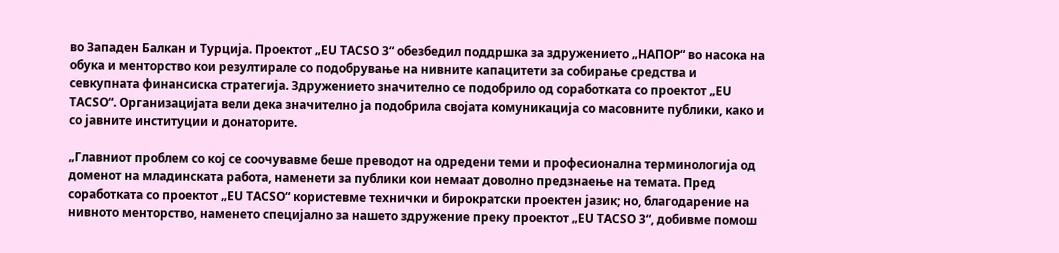во Западен Балкан и Турција. Проектот „EU TACSO 3“ обезбедил поддршка за здружението „НАПОР“ во насока на обука и менторство кои резултирале со подобрување на нивните капацитети за собирање средства и севкупната финансиска стратегија. Здружението значително се подобрило од соработката со проектот „EU TACSO“. Организацијата вели дека значително ја подобрила својата комуникација со масовните публики, како и со јавните институции и донаторите.

„Главниот проблем со кој се соочувавме беше преводот на одредени теми и професионална терминологија од доменот на младинската работа, наменети за публики кои немаат доволно предзнаење на темата. Пред соработката со проектот „EU TACSO“ користевме технички и бирократски проектен јазик; но, благодарение на нивното менторство, наменето специјално за нашето здружение преку проектот „EU TACSO 3“, добивме помош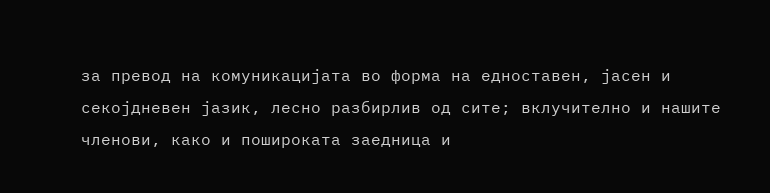за превод на комуникацијата во форма на едноставен, јасен и секојдневен јазик, лесно разбирлив од сите; вклучително и нашите членови, како и пошироката заедница и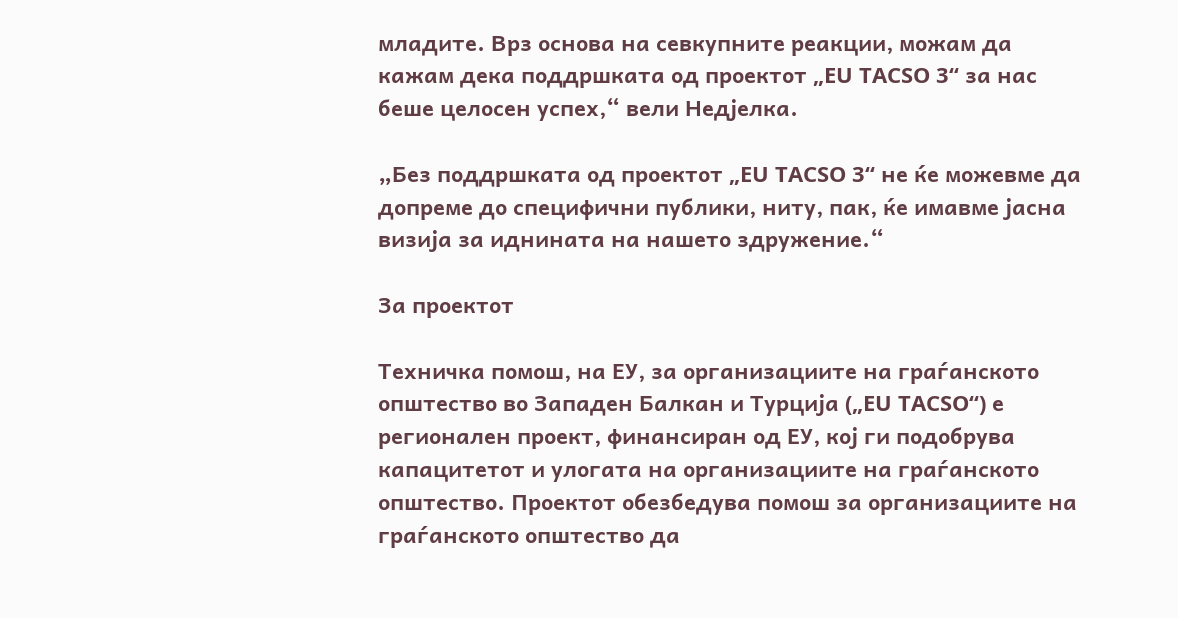младите. Врз основа на севкупните реакции, можам да кажам дека поддршката од проектот „EU TACSO 3“ за нас беше целосен успех,“ вели Недјелка.

„Без поддршката од проектот „EU TACSO 3“ не ќе можевме да допреме до специфични публики, ниту, пак, ќе имавме јасна визија за иднината на нашето здружение.“

За проектот

Техничка помош, на ЕУ, за организациите на граѓанското општество во Западен Балкан и Турција („EU TACSO“) е регионален проект, финансиран од ЕУ, кој ги подобрува капацитетот и улогата на организациите на граѓанското општество. Проектот обезбедува помош за организациите на граѓанското општество да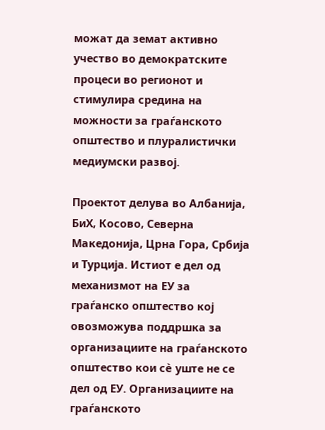можат да земат активно учество во демократските процеси во регионот и стимулира средина на можности за граѓанското општество и плуралистички медиумски развој.

Проектот делува во Албанија, БиХ, Косово, Северна Македонија, Црна Гора, Србија и Турција. Истиот е дел од механизмот на ЕУ за граѓанско општество кој овозможува поддршка за организациите на граѓанското општество кои сè уште не се дел од ЕУ. Организациите на граѓанското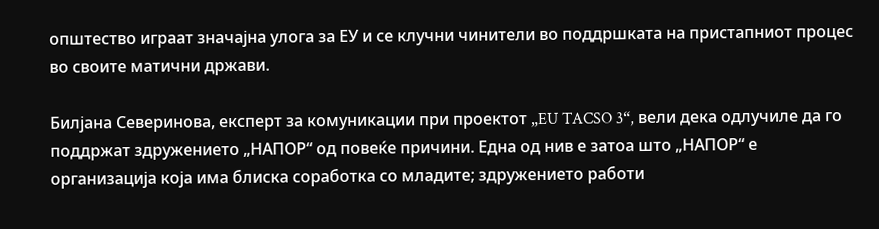општество играат значајна улога за ЕУ и се клучни чинители во поддршката на пристапниот процес во своите матични држави.

Билјана Северинова, експерт за комуникации при проектот „EU TACSO 3“, вели дека одлучиле да го поддржат здружението „НАПОР“ од повеќе причини. Една од нив е затоа што „НАПОР“ е организација која има блиска соработка со младите; здружението работи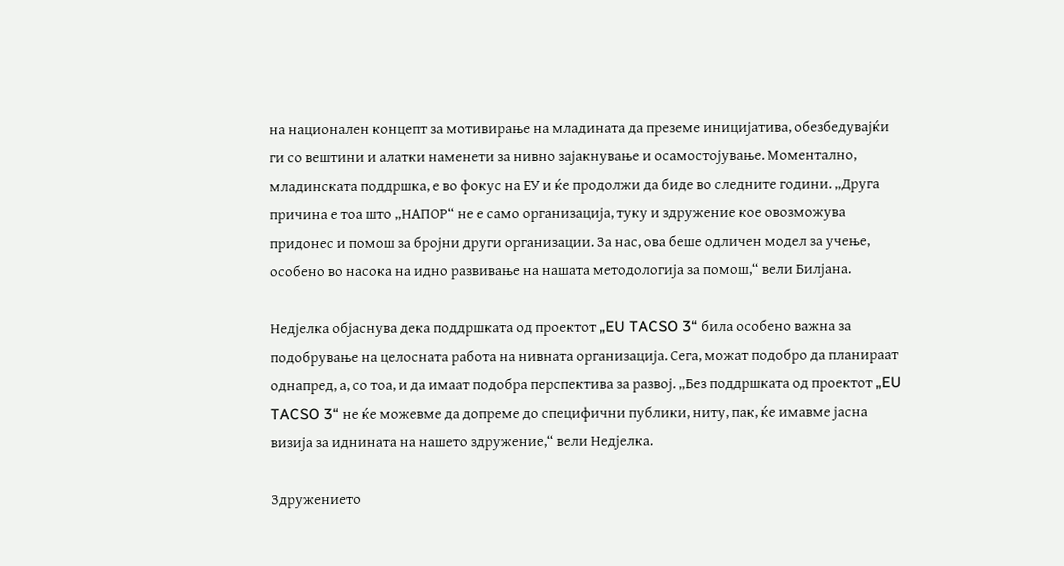на национален концепт за мотивирање на младината да преземе иницијатива, обезбедувајќи ги со вештини и алатки наменети за нивно зајакнување и осамостојување. Моментално, младинската поддршка, е во фокус на ЕУ и ќе продолжи да биде во следните години. „Друга причина е тоа што „НАПОР“ не е само организација, туку и здружение кое овозможува придонес и помош за бројни други организации. За нас, ова беше одличен модел за учење, особено во насока на идно развивање на нашата методологија за помош,“ вели Билјана.

Недјелка објаснува дека поддршката од проектот „EU TACSO 3“ била особено важна за подобрување на целосната работа на нивната организација. Сега, можат подобро да планираат однапред, а, со тоа, и да имаат подобра перспектива за развој. „Без поддршката од проектот „EU TACSO 3“ не ќе можевме да допреме до специфични публики, ниту, пак, ќе имавме јасна визија за иднината на нашето здружение,“ вели Недјелка.

Здружението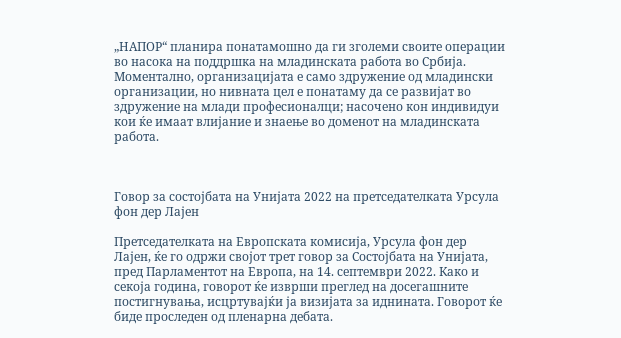„НАПОР“ планира понатамошно да ги зголеми своите операции во насока на поддршка на младинската работа во Србија. Моментално, организацијата е само здружение од младински организации, но нивната цел е понатаму да се развијат во здружение на млади професионалци; насочено кон индивидуи кои ќе имаат влијание и знаење во доменот на младинската работа.



Говор за состојбата на Унијата 2022 на претседателката Урсула фон дер Лајен

Претседателката на Европската комисија, Урсула фон дер Лајен, ќе го одржи својот трет говор за Состојбата на Унијата, пред Парламентот на Европа, на 14. септември 2022. Како и секоја година, говорот ќе изврши преглед на досегашните постигнувања, исцртувајќи ја визијата за иднината. Говорот ќе биде проследен од пленарна дебата.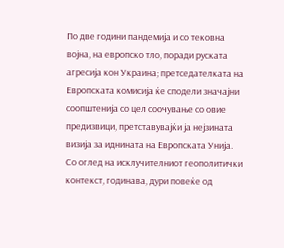По две години пандемија и со тековна војна, на европско тло, поради руската агресија кон Украина; претседателката на Европската комисија ќе сподели значајни соопштенија со цел соочување со овие предизвици, претставувајќи ја нејзината визија за иднината на Европската Унија. Со оглед на исклучителниот геополитички контекст, годинава, дури повеќе од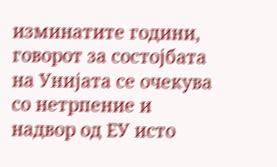изминатите години, говорот за состојбата на Унијата се очекува со нетрпение и надвор од ЕУ исто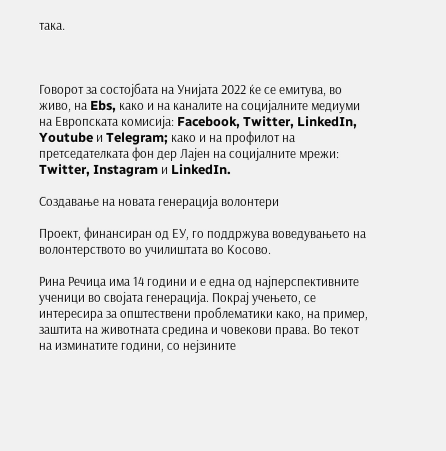така.



Говорот за состојбата на Унијата 2022 ќе се емитува, во живо, на Ebs, како и на каналите на социјалните медиуми на Европската комисија: Facebook, Twitter, LinkedIn, Youtube и Telegram; како и на профилот на претседателката фон дер Лајен на социјалните мрежи: Twitter, Instagram и LinkedIn.

Создавање на новата генерација волонтери

Проект, финансиран од ЕУ, го поддржува воведувањето на волонтерството во училиштата во Косово.

Рина Речица има 14 години и е една од најперспективните ученици во својата генерација. Покрај учењето, се интересира за општествени проблематики како, на пример, заштита на животната средина и човекови права. Во текот на изминатите години, со нејзините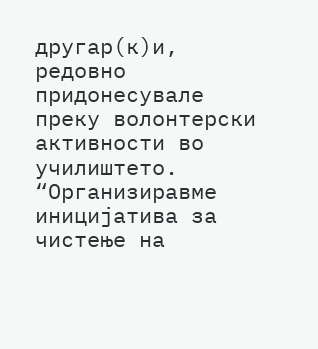другар(к)и, редовно придонесувале преку волонтерски активности во училиштето. “Организиравме иницијатива за чистење на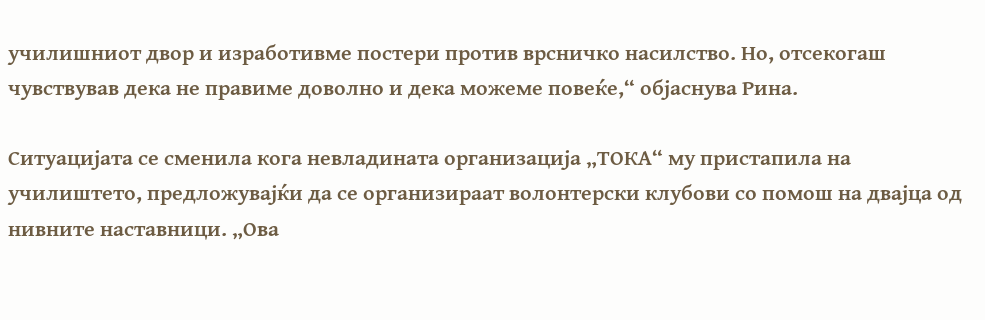училишниот двор и изработивме постери против врсничко насилство. Но, отсекогаш чувствував дека не правиме доволно и дека можеме повеќе,“ објаснува Рина.

Ситуацијата се сменила кога невладината организација „ТОКА“ му пристапила на училиштето, предложувајќи да се организираат волонтерски клубови со помош на двајца од нивните наставници. „Ова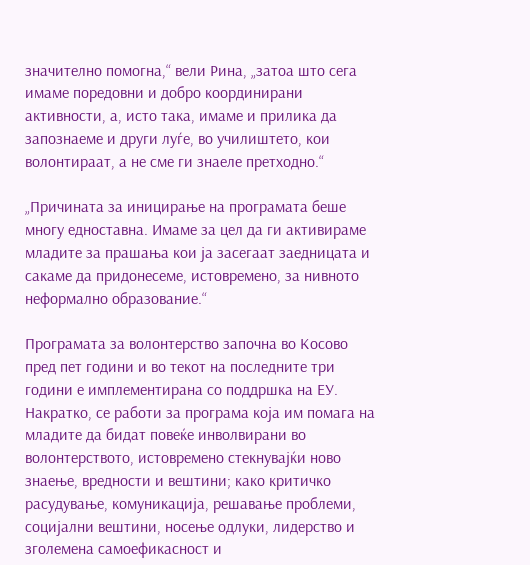значително помогна,“ вели Рина, „затоа што сега имаме поредовни и добро координирани активности, а, исто така, имаме и прилика да запознаеме и други луѓе, во училиштето, кои волонтираат, а не сме ги знаеле претходно.“

„Причината за иницирање на програмата беше многу едноставна. Имаме за цел да ги активираме младите за прашања кои ја засегаат заедницата и сакаме да придонесеме, истовремено, за нивното неформално образование.“

Програмата за волонтерство започна во Косово пред пет години и во текот на последните три години е имплементирана со поддршка на ЕУ. Накратко, се работи за програма која им помага на младите да бидат повеќе инволвирани во волонтерството, истовремено стекнувајќи ново знаење, вредности и вештини; како критичко расудување, комуникација, решавање проблеми, социјални вештини, носење одлуки, лидерство и зголемена самоефикасност и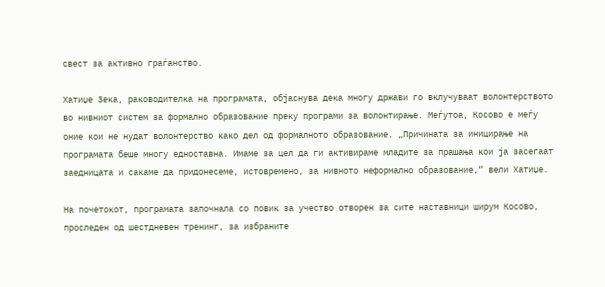свест за активно граѓанство.

Хатиџе Зека, раководителка на програмата, објаснува дека многу држави го вклучуваат волонтерството во нивниот систем за формално образование преку програми за волонтирање. Меѓутоа, Косово е меѓу оние кои не нудат волонтерство како дел од формалното образование. „Причината за иницирање на програмата беше многу едноставна. Имаме за цел да ги активираме младите за прашања кои ја засегаат заедницата и сакаме да придонесеме, истовремено, за нивното неформално образование,“ вели Хатиџе.

На почетокот, програмата започнала со повик за учество отворен за сите наставници ширум Косово, проследен од шестдневен тренинг, за избраните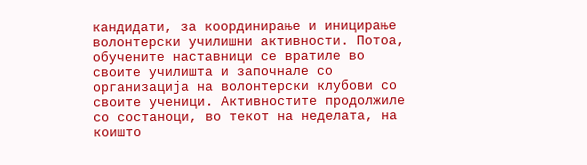кандидати, за координирање и иницирање волонтерски училишни активности. Потоа, обучените наставници се вратиле во своите училишта и започнале со организација на волонтерски клубови со своите ученици. Активностите продолжиле со состаноци, во текот на неделата, на коишто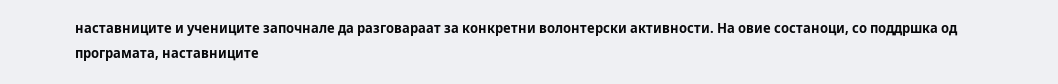наставниците и учениците започнале да разговараат за конкретни волонтерски активности. На овие состаноци, со поддршка од програмата, наставниците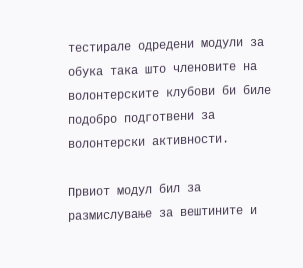тестирале одредени модули за обука така што членовите на волонтерските клубови би биле подобро подготвени за волонтерски активности.

Првиот модул бил за размислување за вештините и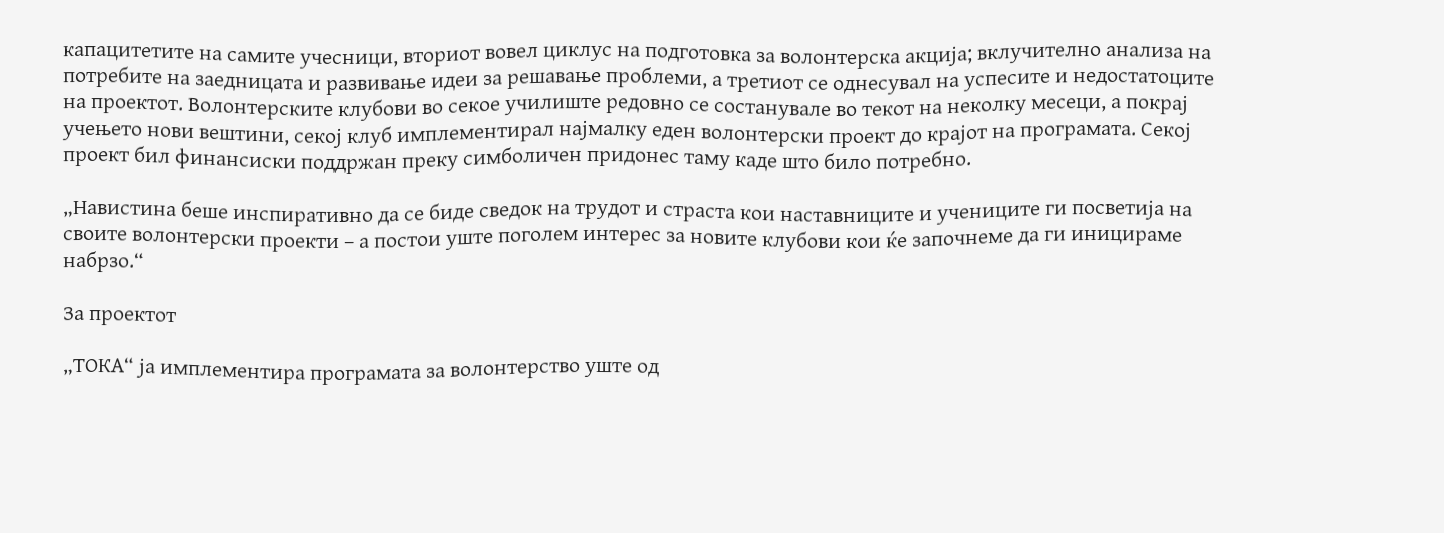капацитетите на самите учесници, вториот вовел циклус на подготовка за волонтерска акција; вклучително анализа на потребите на заедницата и развивање идеи за решавање проблеми, а третиот се однесувал на успесите и недостатоците на проектот. Волонтерските клубови во секое училиште редовно се состанувале во текот на неколку месеци, а покрај учењето нови вештини, секој клуб имплементирал најмалку еден волонтерски проект до крајот на програмата. Секој проект бил финансиски поддржан преку симболичен придонес таму каде што било потребно.

„Навистина беше инспиративно да се биде сведок на трудот и страста кои наставниците и учениците ги посветија на своите волонтерски проекти – а постои уште поголем интерес за новите клубови кои ќе започнеме да ги иницираме набрзо.“

За проектот

„ТОКА“ ја имплементира програмата за волонтерство уште од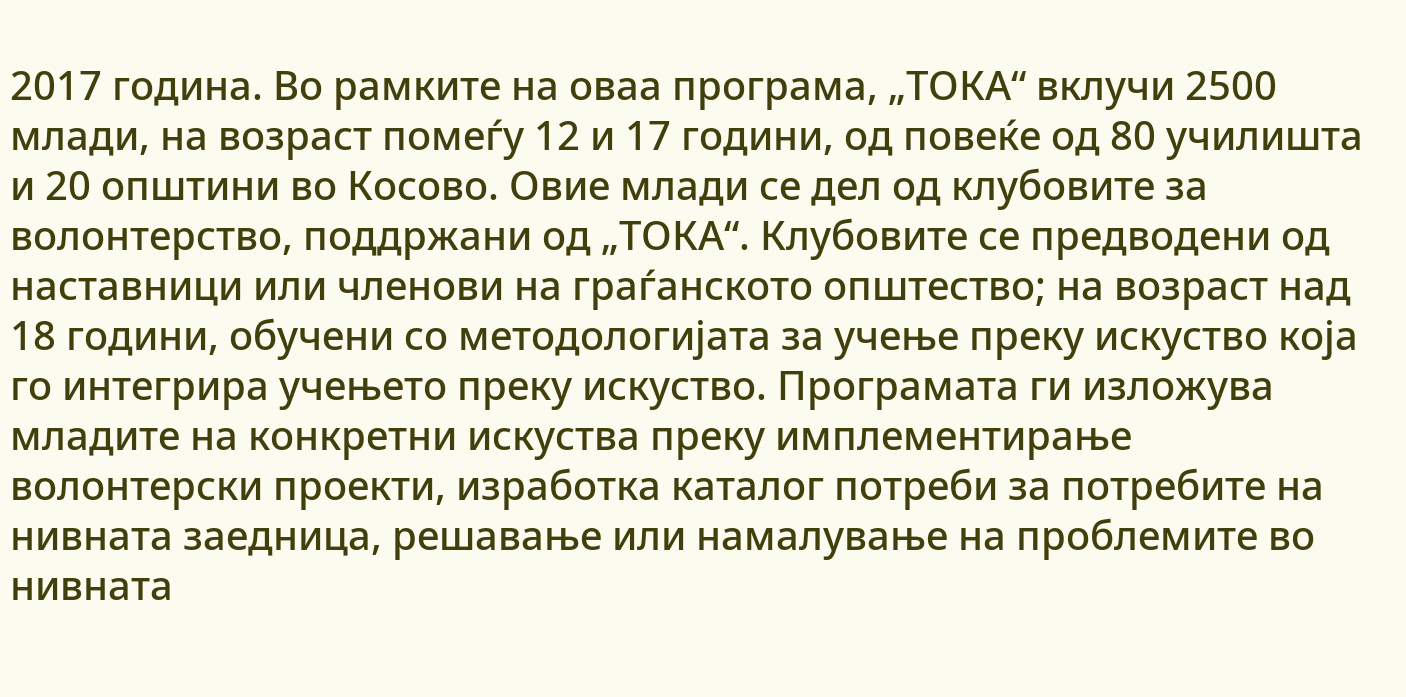2017 година. Во рамките на оваа програма, „ТОКА“ вклучи 2500 млади, на возраст помеѓу 12 и 17 години, од повеќе од 80 училишта и 20 општини во Косово. Овие млади се дел од клубовите за волонтерство, поддржани од „ТОКА“. Клубовите се предводени од наставници или членови на граѓанското општество; на возраст над 18 години, обучени со методологијата за учење преку искуство која го интегрира учењето преку искуство. Програмата ги изложува младите на конкретни искуства преку имплементирање волонтерски проекти, изработка каталог потреби за потребите на нивната заедница, решавање или намалување на проблемите во нивната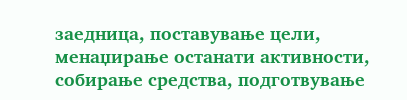заедница, поставување цели, менаџирање останати активности, собирање средства, подготвување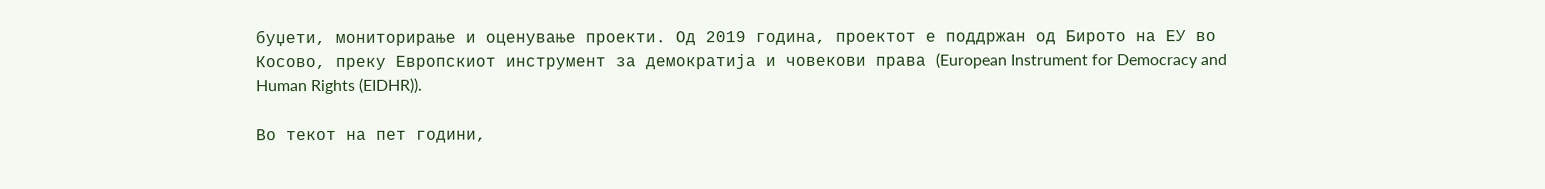буџети, мониторирање и оценување проекти. Од 2019 година, проектот е поддржан од Бирото на ЕУ во Косово, преку Европскиот инструмент за демократија и човекови права (European Instrument for Democracy and Human Rights (EIDHR)).

Во текот на пет години,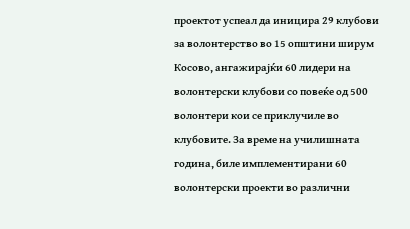проектот успеал да иницира 29 клубови за волонтерство во 15 општини ширум Косово, ангажирајќи 60 лидери на волонтерски клубови со повеќе од 500 волонтери кои се приклучиле во клубовите. За време на училишната година, биле имплементирани 60 волонтерски проекти во различни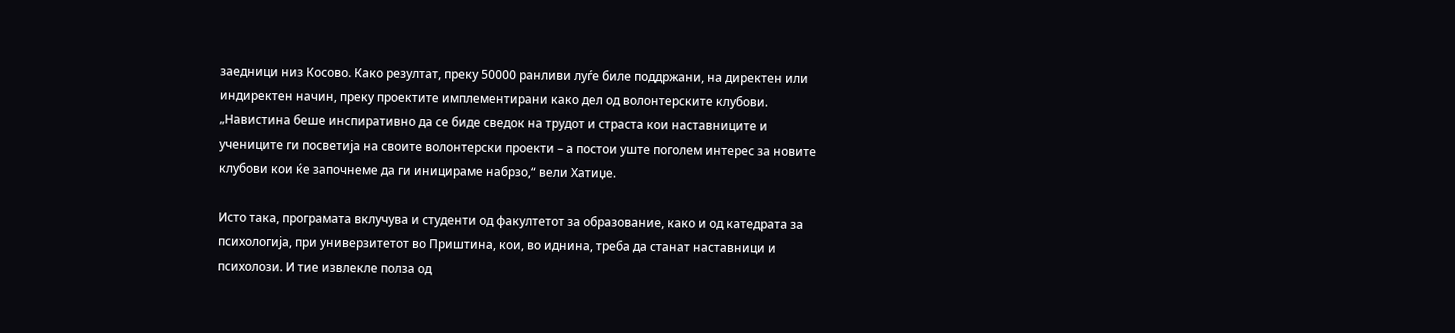заедници низ Косово. Како резултат, преку 50000 ранливи луѓе биле поддржани, на директен или индиректен начин, преку проектите имплементирани како дел од волонтерските клубови. „Навистина беше инспиративно да се биде сведок на трудот и страста кои наставниците и учениците ги посветија на своите волонтерски проекти – а постои уште поголем интерес за новите клубови кои ќе започнеме да ги иницираме набрзо,“ вели Хатиџе.

Исто така, програмата вклучува и студенти од факултетот за образование, како и од катедрата за психологија, при универзитетот во Приштина, кои, во иднина, треба да станат наставници и психолози. И тие извлекле полза од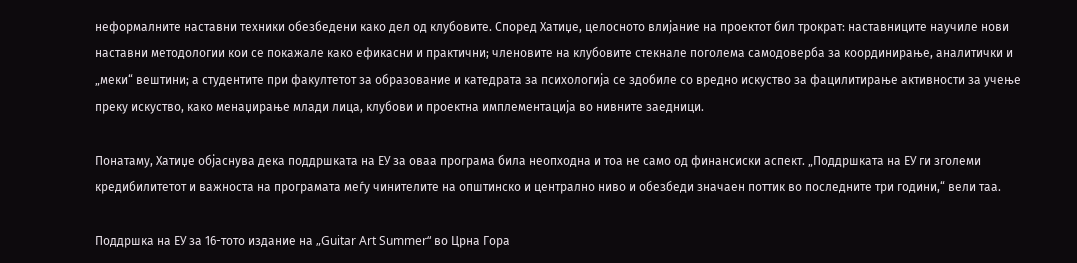неформалните наставни техники обезбедени како дел од клубовите. Според Хатиџе, целосното влијание на проектот бил трократ: наставниците научиле нови наставни методологии кои се покажале како ефикасни и практични; членовите на клубовите стекнале поголема самодоверба за координирање, аналитички и „меки“ вештини; а студентите при факултетот за образование и катедрата за психологија се здобиле со вредно искуство за фацилитирање активности за учење преку искуство, како менаџирање млади лица, клубови и проектна имплементација во нивните заедници.

Понатаму, Хатиџе објаснува дека поддршката на ЕУ за оваа програма била неопходна и тоа не само од финансиски аспект. „Поддршката на ЕУ ги зголеми кредибилитетот и важноста на програмата меѓу чинителите на општинско и централно ниво и обезбеди значаен поттик во последните три години,“ вели таа.

Поддршка на ЕУ за 16-тото издание на „Guitar Art Summer“ во Црна Гора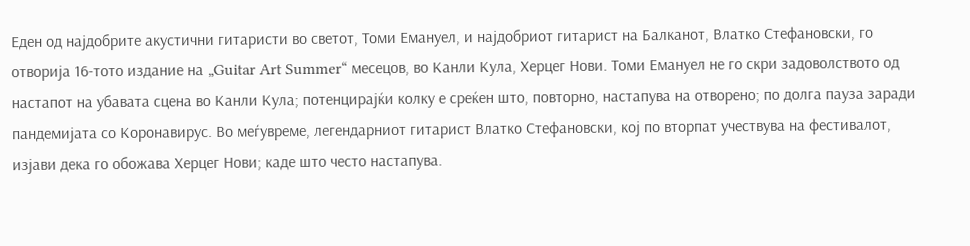Еден од најдобрите акустични гитаристи во светот, Томи Емануел, и најдобриот гитарист на Балканот, Влатко Стефановски, го отворија 16-тото издание на „Guitar Art Summer“ месецов, во Канли Кула, Херцег Нови. Томи Емануел не го скри задоволството од настапот на убавата сцена во Канли Кула; потенцирајќи колку е среќен што, повторно, настапува на отворено; по долга пауза заради пандемијата со Коронавирус. Во меѓувреме, легендарниот гитарист Влатко Стефановски, кој по вторпат учествува на фестивалот, изјави дека го обожава Херцег Нови; каде што често настапува.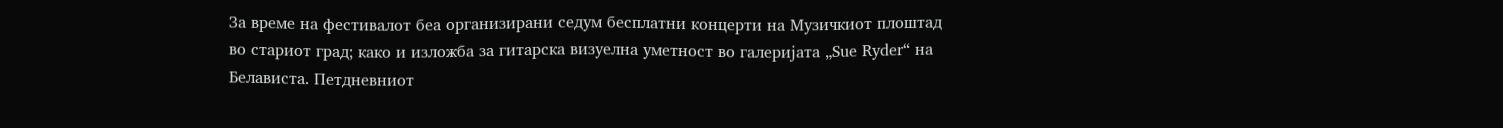За време на фестивалот беа организирани седум бесплатни концерти на Музичкиот плоштад во стариот град; како и изложба за гитарска визуелна уметност во галеријата „Sue Ryder“ на Белависта. Петдневниот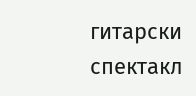гитарски спектакл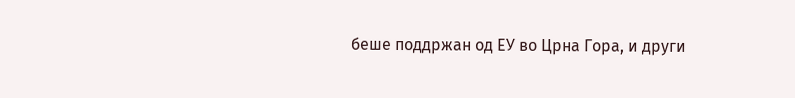беше поддржан од ЕУ во Црна Гора, и други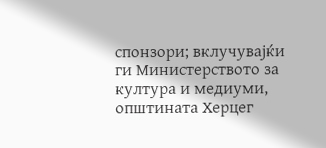спонзори; вклучувајќи ги Министерството за култура и медиуми, општината Херцег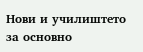Нови и училиштето за основно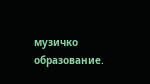музичко образование.